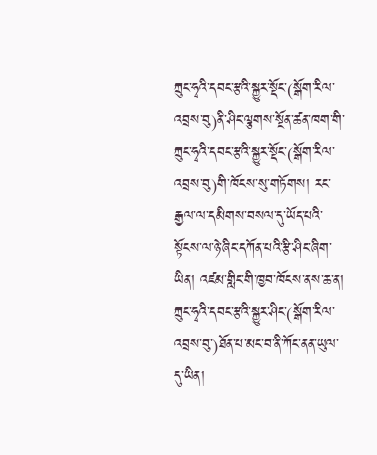ཀྲུང་ཧྭའི་དབང་རྩའི་སྐྱུར་སྡོང་(སྒོག་རིལ་འབྲས་བུ)ནི་ཤིང་ལྕགས་སྔོན་ཚན་ཁག་གི་ཀྲུང་ཧྭའི་དབང་རྩའི་སྐྱུར་སྡོང་(སྒོག་རིལ་འབྲས་བུ)གི་ཁོངས་སུ་གཏོགས། རང་རྒྱལ་ལ་དམིགས་བསལ་དུ་ཡོད་པའི་སྟོངས་ལ་ཉེ་ཞིང་དཀོན་པའི་རྩི་ཤིང་ཞིག་ཡིན། འཛམ་གླིང་གི་ཁྱབ་ཁོངས་ནས་ཆ་ན། ཀྲུང་ཧྭའི་དབང་རྩའི་སྐྱུར་ཤིང་(སྒོག་རིལ་འབྲས་བུ་)ཐོན་པ་མང་བ་ནི་ཀོང་ནན་ཡུལ་དུ་ཡིན།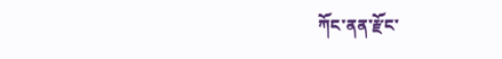ཀོང་ནན་རྫོང་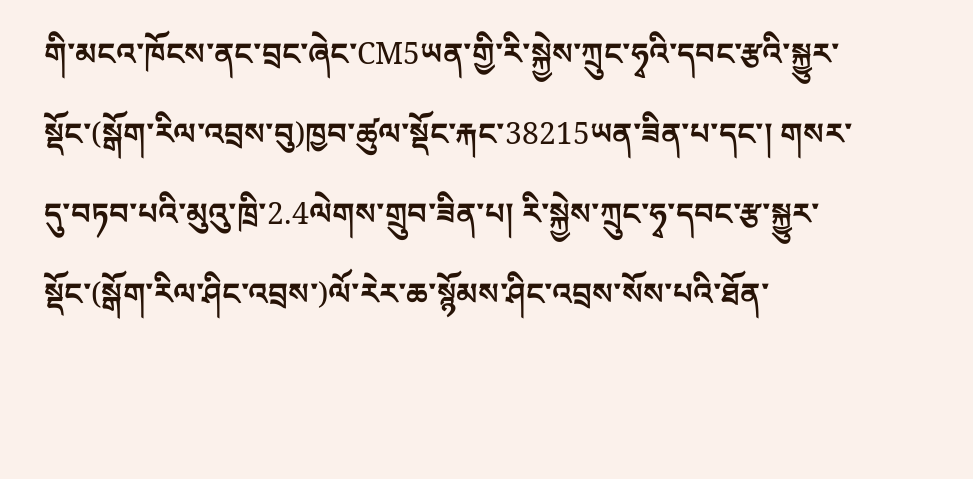གི་མངའ་ཁོངས་ནང་བྲང་ཞེང་CM5ཡན་གྱི་རི་སྐྱེས་ཀྲུང་ཧྭའི་དབང་རྩའི་སྐྱུར་སྡོང་(སྒོག་རིལ་འབྲས་བུ)ཁྱབ་ཚུལ་སྡོང་རྐང་38215ཡན་ཟིན་པ་དང་། གསར་དུ་བཏབ་པའི་མུའུ་ཁྲི་2.4ལེགས་གྲུབ་ཟིན་པ། རི་སྐྱེས་ཀྲུང་ཧྭ་དབང་རྩ་སྐྱུར་སྡོང་(སྒོག་རིལ་ཤིང་འབྲས་)ལོ་རེར་ཆ་སྙོམས་ཤིང་འབྲས་སོས་པའི་ཐོན་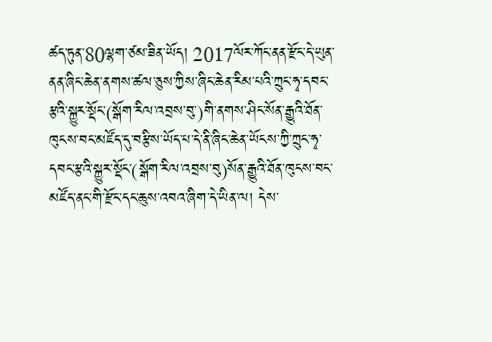ཚད་ཏུན་80ལྷག་ཙམ་ཟིན་ཡོད། 2017ལོར་ཀོང་ནན་རྫོང་དེ་ཡུན་ནན་ཞིང་ཆེན་ནགས་ཚལ་ཅུས་ཀྱིས་ཞིང་ཆེན་རིམ་པའི་ཀྲུང་ཧྭ་དབང་རྩའི་སྐྱུར་སྡོང་(སྒོག་རིལ་འབྲས་བུ་)གི་ནགས་ཤིང་སོན་རྒྱུའི་ཐོན་ཁུངས་བང་མཛོད་དུ་བརྩིས་ཡོད་པ་དེ་ནི་ཞིང་ཆེན་ཡོངས་ཀྱི་ཀྲུང་ཧྭ་དབང་རྩའི་སྐྱུར་སྡོང་(སྒོག་རིལ་འབྲས་བུ)སོན་རྒྱུའི་ཐོན་ཁུངས་བང་མཛོད་ནང་གི་རྫོང་དང་ཆུས་འབའ་ཞིག་དེ་ཡིན་ལ། དེས་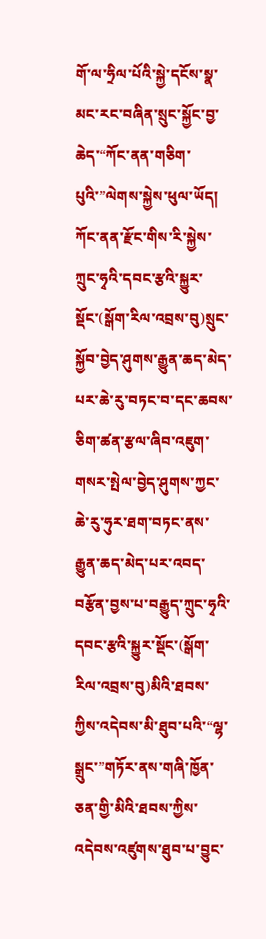གོ་ལ་ཧྲིལ་པོའི་སྐྱེ་དངོས་སྣ་མང་རང་བཞིན་སྲུང་སྐྱོང་བྱ་ཆེད་“ཀོང་ནན་གཅིག་པུའི་”ལེགས་སྐྱེས་ཕུལ་ཡོད།
ཀོང་ནན་རྫོང་གིས་རི་སྐྱེས་ཀྲུང་ཧྭའི་དབང་རྩའི་སྐྱུར་སྡོང་(སྒོག་རིལ་འབྲས་བུ)སྲུང་སྐྱོབ་བྱེད་ཤུགས་རྒྱུན་ཆད་མེད་པར་ཆེ་རུ་བཏང་བ་དང་ཆབས་ཅིག་ཚན་རྩལ་ཞིབ་འཇུག་གསར་སྤེལ་བྱེད་ཤུགས་ཀྱང་ཆེ་རུ་ཧུར་ཐག་བཏང་ནས་རྒྱུན་ཆད་མེད་པར་འབད་བརྩོན་བྱས་པ་བརྒྱུད་ཀྲུང་ཧྭའི་དབང་རྩའི་སྐྱུར་སྡོང་(སྒོག་རིལ་འབྲས་བུ)མིའི་ཐབས་ཀྱིས་འདེབས་མི་ཐུབ་པའི་“ལྷ་སྒྲུང་”གཏོར་ནས་གཞི་ཁྱོན་ཅན་གྱི་མིའི་ཐབས་ཀྱིས་འདེབས་འཛུགས་ཐུབ་པ་བྱུང་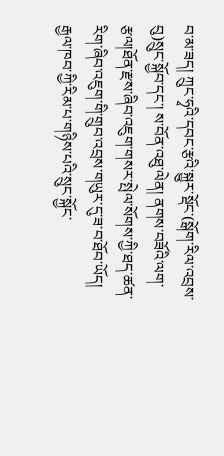བ་མ་ཟད། ཀྲུང་ཧྭའི་དབང་རྩའི་སྐྱུར་སྡོང་(སྒོག་རིལ་འབྲས་བུ)སྲུང་སྐྱོབ་དང་། ས་བོན་འཐུ་ལེན། ནགས་བཟོའི་ལག་རྩལ།ཐོན་རྫས་ཞིབ་འཇུག་གསར་སྤེལ་སོགས་ཀྱི་ཐད་ཚན་རིག་ཞིབ་འཇུག་གི་གྲུབ་འབྲས་གཡུར་དུ་ཟ་བ་ཐོབ་ཡོད། རྒྱལ་ཁབ་ཀྱི་རིམ་པ་གཉིས་པའི་སྲུང་སྐྱོང་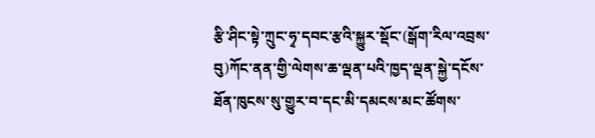རྩི་ཤིང་སྟེ་ཀྲུང་ཧྭ་དབང་རྩའི་སྐྱུར་སྡོང་(སྒོག་རིལ་འབྲས་བུ)ཀོང་ནན་གྱི་ལེགས་ཆ་ལྡན་པའི་ཁྱད་ལྡན་སྐྱེ་དངོས་ཐོན་ཁུངས་སུ་གྱུར་བ་དང་མི་དམངས་མང་ཚོགས་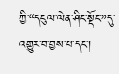ཀྱི་“དངུལ་ལེན་ཤིང་སྡོང་”དུ་འགྱུར་བ་བྱས་པ་དང་།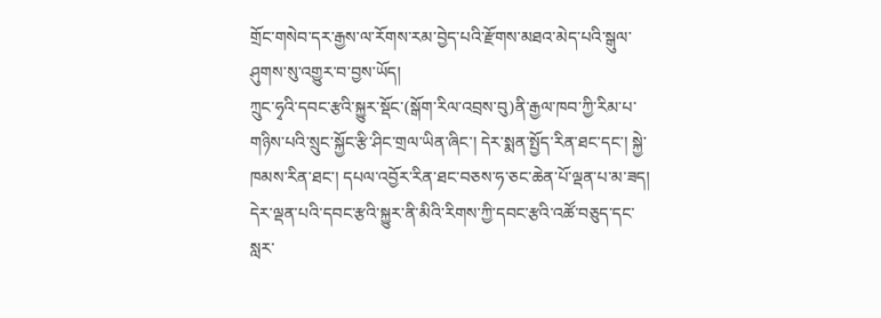གྲོང་གསེབ་དར་རྒྱས་ལ་རོགས་རམ་བྱེད་པའི་རྫོགས་མཐའ་མེད་པའི་སྒུལ་ཤུགས་སུ་འགྱུར་བ་བྱས་ཡོད།
ཀྲུང་ཧྭའི་དབང་རྩའི་སྐྱུར་སྡོང་(སྒོག་རིལ་འབྲས་བུ)ནི་རྒྱལ་ཁབ་ཀྱི་རིམ་པ་གཉིས་པའི་སྲུང་སྐྱོང་རྩི་ཤིང་གྲལ་ཡིན་ཞིང་། དེར་སྨན་སྤྱོད་རིན་ཐང་དང་། སྐྱེ་ཁམས་རིན་ཐང་། དཔལ་འབྱོར་རིན་ཐང་བཅས་ཧ་ཅང་ཆེན་པོ་ལྡན་པ་མ་ཟད། དེར་ལྡན་པའི་དབང་རྩའི་སྐྱུར་ནི་མིའི་རིགས་ཀྱི་དབང་རྩའི་འཚོ་བཅུད་དང་སླར་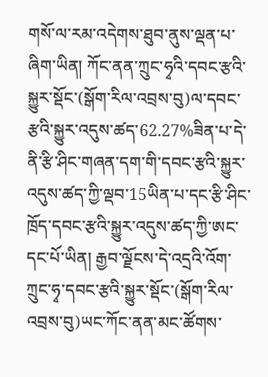གསོ་ལ་རམ་འདེགས་ཐུབ་ནུས་ལྡན་པ་ཞིག་ཡིན། ཀོང་ནན་ཀྲུང་ཧྭའི་དབང་རྩའི་སྐྱུར་སྡོང་(སྒོག་རིལ་འབྲས་བུ)ལ་དབང་རྩའི་སྐྱུར་འདུས་ཚད་62.27%ཟིན་པ་དེ་ནི་རྩི་ཤིང་གཞན་དག་གི་དབང་རྩའི་སྐྱུར་འདུས་ཚད་ཀྱི་ལྡབ་15ཡིན་པ་དང་རྩི་ཤིང་ཁྲོད་དབང་རྩའི་སྐྱུར་འདུས་ཚད་ཀྱི་ཨང་དང་པོ་ཡིན། རྒྱབ་ལྗོངས་དེ་འདྲའི་འོག་ཀྲུང་ཧྭ་དབང་རྩའི་སྐྱུར་སྡོང་(སྒོག་རིལ་འབྲས་བུ)ཡང་ཀོང་ནན་མང་ཚོགས་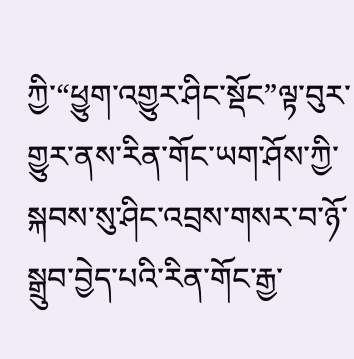ཀྱི་“ཕྱུག་འགྱུར་ཤིང་སྡོང”ལྟ་བུར་གྱུར་ནས་རིན་གོང་ཡག་ཤོས་ཀྱི་སྐབས་སུ་ཤིང་འབྲས་གསར་བ་ཉོ་སྒྲུབ་བྱེད་པའི་རིན་གོང་རྒྱ་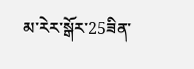མ་རེར་སྒོར་25ཟིན་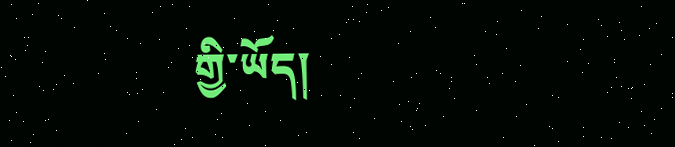གྱི་ཡོད།